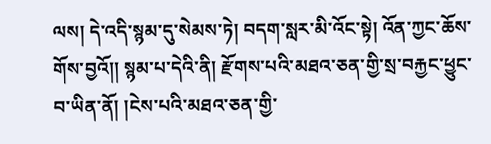ལས། དེ་འདི་སྙམ་དུ་སེམས་ཏེ། བདག་སླར་མི་འོང་སྟེ། འོན་ཀྱང་ཆོས་གོས་བྱའོ།། སྙམ་པ་དེའི་ནི། རྫོགས་པའི་མཐའ་ཅན་གྱི་སྲ་བརྐྱང་ཕྱུང་བ་ཡིན་ནོ། །ངེས་པའི་མཐའ་ཅན་གྱི་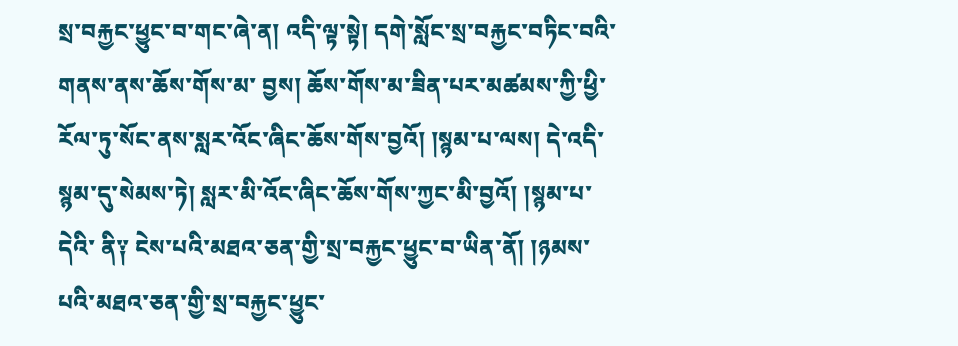སྲ་བརྐྱང་ཕྱུང་བ་གང་ཞེ་ན། འདི་ལྟ་སྟེ། དགེ་སློང་སྲ་བརྐྱང་བཏིང་བའི་གནས་ནས་ཆོས་གོས་མ་ བྱས། ཆོས་གོས་མ་ཟིན་པར་མཚམས་ཀྱི་ཕྱི་རོལ་ཏུ་སོང་ནས་སླར་འོང་ཞིང་ཆོས་གོས་བྱའོ། །སྙམ་པ་ལས། དེ་འདི་སྙམ་དུ་སེམས་ཏེ། སླར་མི་འོང་ཞིང་ཆོས་གོས་ཀྱང་མི་བྱའོ། །སྙམ་པ་དེའི་ ནི༑ ངེས་པའི་མཐའ་ཅན་གྱི་སྲ་བརྐྱང་ཕྱུང་བ་ཡིན་ནོ། །ཉམས་པའི་མཐའ་ཅན་གྱི་སྲ་བརྐྱང་ཕྱུང་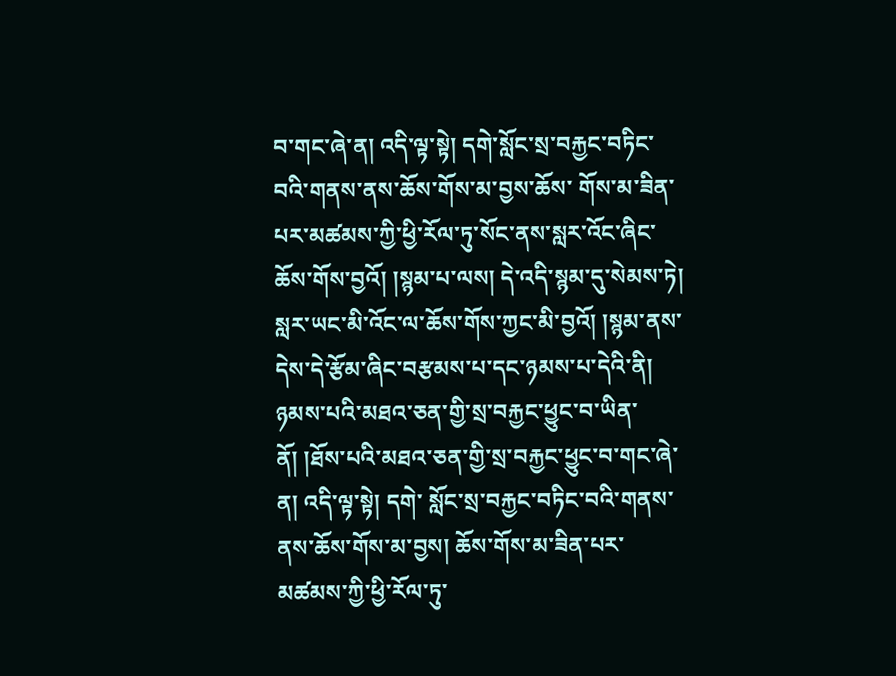བ་གང་ཞེ་ན། འདི་ལྟ་སྟེ། དགེ་སློང་སྲ་བརྐྱང་བཏིང་བའི་གནས་ནས་ཆོས་གོས་མ་བྱས་ཆོས་ གོས་མ་ཟིན་པར་མཚམས་ཀྱི་ཕྱི་རོལ་ཏུ་སོང་ནས་སླར་འོང་ཞིང་ཆོས་གོས་བྱའོ། །སྙམ་པ་ལས། དེ་འདི་སྙམ་དུ་སེམས་ཏེ། སླར་ཡང་མི་འོང་ལ་ཆོས་གོས་ཀྱང་མི་བྱའོ། །སྙམ་ནས་ དེས་དེ་རྩོམ་ཞིང་བརྩམས་པ་དང་ཉམས་པ་དེའི་ནི། ཉམས་པའི་མཐའ་ཅན་གྱི་སྲ་བརྐྱང་ཕྱུང་བ་ཡིན་ནོ། །ཐོས་པའི་མཐའ་ཅན་གྱི་སྲ་བརྐྱང་ཕྱུང་བ་གང་ཞེ་ན། འདི་ལྟ་སྟེ། དགེ་ སློང་སྲ་བརྐྱང་བཏིང་བའི་གནས་ནས་ཆོས་གོས་མ་བྱས། ཆོས་གོས་མ་ཟིན་པར་མཚམས་ཀྱི་ཕྱི་རོལ་ཏུ་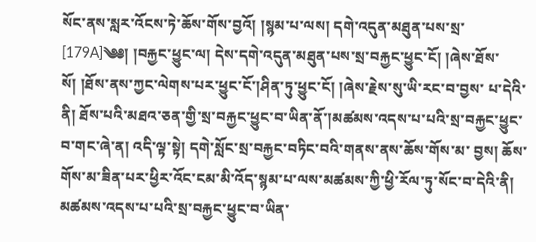སོང་ནས་སླར་འོངས་ཏེ་ཆོས་གོས་བྱའོ། །སྙམ་པ་ལས། དགེ་འདུན་མཐུན་པས་སྲ་ [179A]༄༅། །བརྐྱང་ཕྱུང་ལ། དེས་དགེ་འདུན་མཐུན་པས་སྲ་བརྐྱང་ཕྱུང་ངོ། །ཞེས་ཐོས་སོ། །ཐོས་ནས་ཀྱང་ལེགས་པར་ཕྱུང་ངོ་།ཤིན་ཏུ་ཕྱུང་ངོ། །ཞེས་རྗེས་སུ་ཡི་རང་བ་བྱས་ པ་དེའི་ནི། ཐོས་པའི་མཐའ་ཅན་གྱི་སྲ་བརྐྱང་ཕྱུང་བ་ཡིན་ནོ་།མཚམས་འདས་པ་པའི་སྲ་བརྐྱང་ཕྱུང་བ་གང་ཞེ་ན། འདི་ལྟ་སྟེ། དགེ་སློང་སྲ་བརྐྱང་བཏིང་བའི་གནས་ནས་ཆོས་གོས་མ་ བྱས། ཆོས་གོས་མ་ཟིན་པར་ཕྱིར་འོང་ངམ་མི་འོད་སྙམ་པ་ལས་མཚམས་ཀྱི་ཕྱི་རོལ་ཏུ་སོང་བ་དེའི་ནི། མཚམས་འདས་པ་པའི་སྲ་བརྐྱང་ཕྱུང་བ་ཡིན་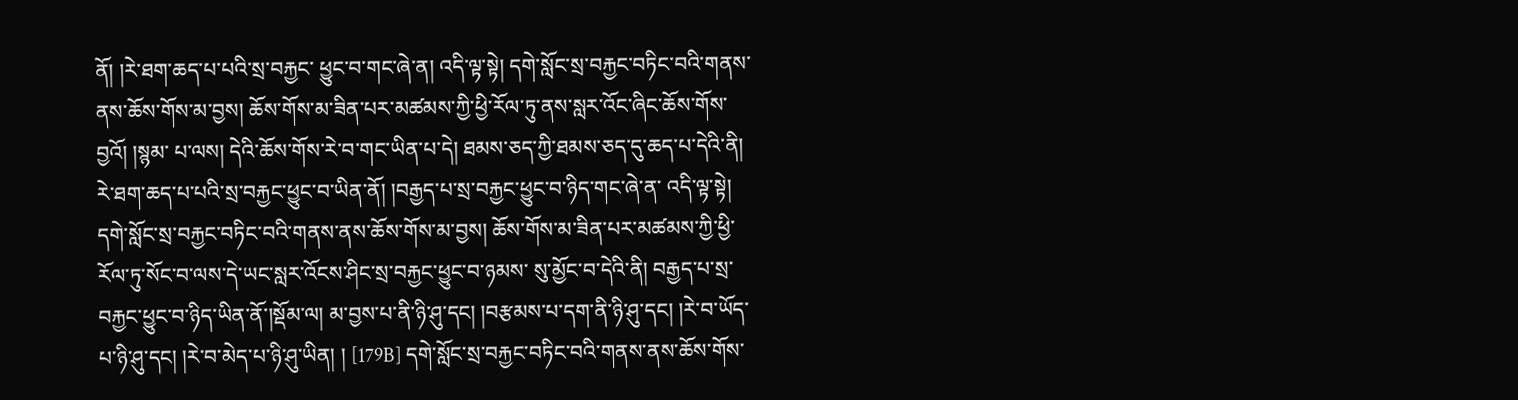ནོ། །རེ་ཐག་ཆད་པ་པའི་སྲ་བརྐྱང་ ཕྱུང་བ་གང་ཞེ་ན། འདི་ལྟ་སྟེ། དགེ་སློང་སྲ་བརྐྱང་བཏིང་བའི་གནས་ནས་ཆོས་གོས་མ་བྱས། ཆོས་གོས་མ་ཟིན་པར་མཚམས་ཀྱི་ཕྱི་རོལ་ཏུ་ནས་སླར་འོང་ཞིང་ཆོས་གོས་བྱའོ། །སྙམ་ པ་ལས། དེའི་ཆོས་གོས་རེ་བ་གང་ཡིན་པ་དེ། ཐམས་ཅད་ཀྱི་ཐམས་ཅད་དུ་ཆད་པ་དེའི་ནི། རེ་ཐག་ཆད་པ་པའི་སྲ་བརྐྱང་ཕྱུང་བ་ཡིན་ནོ། །བརྒྱད་པ་སྲ་བརྐྱང་ཕྱུང་བ་ཉིད་གང་ཞེ་ན་ འདི་ལྟ་སྟེ། དགེ་སློང་སྲ་བརྐྱང་བཏིང་བའི་གནས་ནས་ཆོས་གོས་མ་བྱས། ཆོས་གོས་མ་ཟིན་པར་མཚམས་ཀྱི་ཕྱི་རོལ་ཏུ་སོང་བ་ལས་དེ་ཡང་སླར་འོངས་ཤིང་སྲ་བརྐྱང་ཕྱུང་བ་ཉམས་ སུ་མྱོང་བ་དེའི་ནི། བརྒྱད་པ་སྲ་བརྐྱང་ཕྱུང་བ་ཉིད་ཡིན་ནོ་།སྡོམ་ལ། མ་བྱས་པ་ནི་ཉི་ཤུ་དང། །བརྩམས་པ་དག་ནི་ཉི་ཤུ་དང། །རེ་བ་ཡོད་པ་ཉི་ཤུ་དང། །རེ་བ་མེད་པ་ཉི་ཤུ་ཡིན། ། [179B] དགེ་སློང་སྲ་བརྐྱང་བཏིང་བའི་གནས་ནས་ཆོས་གོས་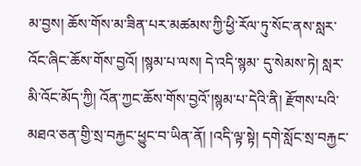མ་བྱས། ཆོས་གོས་མ་ཟིན་པར་མཚམས་ཀྱི་ཕྱི་རོལ་ཏུ་སོང་ནས་སླར་འོང་ཞིང་ཆོས་གོས་བྱའོ། །སྙམ་པ་ལས། དེ་འདི་སྙམ་ དུ་སེམས་ཏེ། སླར་མི་འོང་མོད་ཀྱི། འོན་ཀྱང་ཆོས་གོས་བྱའོ་།སྙམ་པ་དེའི་ནི། རྫོགས་པའི་མཐའ་ཅན་གྱི་སྲ་བརྐྱང་ཕྱུང་བ་ཡིན་ནོ། །འདི་ལྟ་སྟེ། དགེ་སློང་སྲ་བརྐྱང་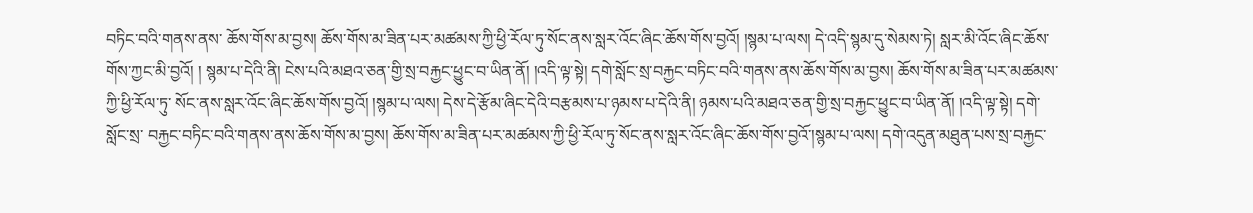བཏིང་བའི་གནས་ནས་ ཆོས་གོས་མ་བྱས། ཆོས་གོས་མ་ཟིན་པར་མཚམས་ཀྱི་ཕྱི་རོལ་ཏུ་སོང་ནས་སླར་འོང་ཞིང་ཆོས་གོས་བྱའོ། །སྙམ་པ་ལས། དེ་འདི་སྙམ་དུ་སེམས་ཏེ། སླར་མི་འོང་ཞིང་ཆོས་གོས་ཀྱང་མི་བྱའོ། ། སྙམ་པ་དེའི་ནི། ངེས་པའི་མཐའ་ཅན་གྱི་སྲ་བརྐྱང་ཕྱུང་བ་ཡིན་ནོ། །འདི་ལྟ་སྟེ། དགེ་སློང་སྲ་བརྐྱང་བཏིང་བའི་གནས་ནས་ཆོས་གོས་མ་བྱས། ཆོས་གོས་མ་ཟིན་པར་མཚམས་ཀྱི་ཕྱི་རོལ་ཏུ་ སོང་ནས་སླར་འོང་ཞིང་ཆོས་གོས་བྱའོ། །སྙམ་པ་ལས། དེས་དེ་རྩོམ་ཞིང་དེའི་བརྩམས་པ་ཉམས་པ་དེའི་ནི། ཉམས་པའི་མཐའ་ཅན་གྱི་སྲ་བརྐྱང་ཕྱུང་བ་ཡིན་ནོ། །འདི་ལྟ་སྟེ། དགེ་སློང་སྲ་ བརྐྱང་བཏིང་བའི་གནས་ནས་ཆོས་གོས་མ་བྱས། ཆོས་གོས་མ་ཟིན་པར་མཚམས་ཀྱི་ཕྱི་རོལ་ཏུ་སོང་ནས་སླར་འོང་ཞིང་ཆོས་གོས་བྱའོ་།སྙམ་པ་ལས། དགེ་འདུན་མཐུན་པས་སྲ་བརྐྱང་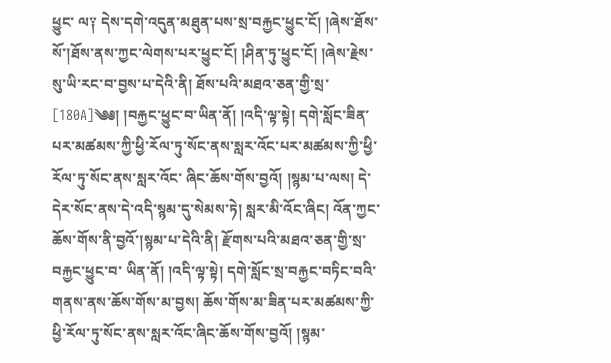ཕྱུང་ ལ༑ དེས་དགེ་འདུན་མཐུན་པས་སྲ་བརྐྱང་ཕྱུང་ངོ། །ཞེས་ཐོས་སོ་།ཐོས་ནས་ཀྱང་ལེགས་པར་ཕྱུང་ངོ། །ཤིན་ཏུ་ཕྱུང་ངོ། །ཞེས་རྗེས་སུ་ཡི་རང་བ་བྱས་པ་དེའི་ནི། ཐོས་པའི་མཐའ་ཅན་གྱི་སྲ་ [180A]༄༅། །བརྐྱང་ཕྱུང་བ་ཡིན་ནོ། །འདི་ལྟ་སྟེ། དགེ་སློང་ཟིན་པར་མཚམས་ཀྱི་ཕྱི་རོལ་ཏུ་སོང་ནས་སླར་འོང་པར་མཚམས་ཀྱི་ཕྱི་རོལ་ཏུ་སོང་ནས་སླར་འོང་ ཞིང་ཆོས་གོས་བྱའོ། །སྙམ་པ་ལས། དེ་དེར་སོང་ནས་དེ་འདི་སྙམ་དུ་སེམས་ཏེ། སླར་མི་འོང་ཞིང། འོན་ཀྱང་ཆོས་གོས་ནི་བྱའོ་།སྙམ་པ་དེའི་ནི། རྫོགས་པའི་མཐའ་ཅན་གྱི་སྲ་བརྐྱང་ཕྱུང་བ་ ཡིན་ནོ། །འདི་ལྟ་སྟེ། དགེ་སློང་སྲ་བརྐྱང་བཏིང་བའི་གནས་ནས་ཆོས་གོས་མ་བྱས། ཆོས་གོས་མ་ཟིན་པར་མཚམས་ཀྱི་ཕྱི་རོལ་ཏུ་སོང་ནས་སླར་འོང་ཞིང་ཆོས་གོས་བྱའོ། །སྙམ་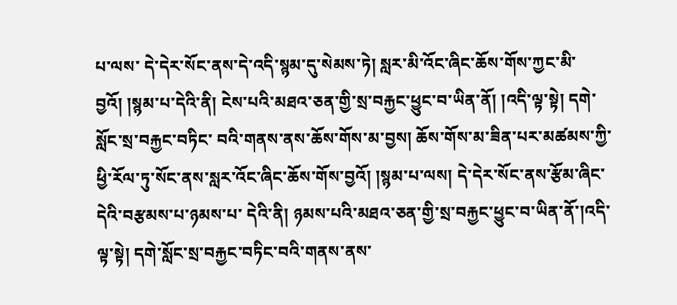པ་ལས་ དེ་དེར་སོང་ནས་དེ་འདི་སྙམ་དུ་སེམས་ཏེ། སླར་མི་འོང་ཞིང་ཆོས་གོས་ཀྱང་མི་བྱའོ། །སྙམ་པ་དེའི་ནི། ངེས་པའི་མཐའ་ཅན་གྱི་སྲ་བརྐྱང་ཕྱུང་བ་ཡིན་ནོ། །འདི་ལྟ་སྟེ། དགེ་སློང་སྲ་བརྐྱང་བཏིང་ བའི་གནས་ནས་ཆོས་གོས་མ་བྱས། ཆོས་གོས་མ་ཟིན་པར་མཚམས་ཀྱི་ཕྱི་རོལ་ཏུ་སོང་ནས་སླར་འོང་ཞིང་ཆོས་གོས་བྱའོ། །སྙམ་པ་ལས། དེ་དེར་སོང་ནས་རྩོམ་ཞིང་དེའི་བརྩམས་པ་ཉམས་པ་ དེའི་ནི། ཉམས་པའི་མཐའ་ཅན་གྱི་སྲ་བརྐྱང་ཕྱུང་བ་ཡིན་ནོ་།འདི་ལྟ་སྟེ། དགེ་སློང་སྲ་བརྐྱང་བཏིང་བའི་གནས་ནས་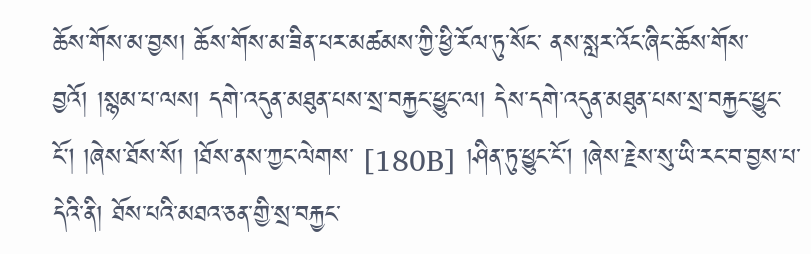ཆོས་གོས་མ་བྱས། ཆོས་གོས་མ་ཟིན་པར་མཚམས་ཀྱི་ཕྱི་རོལ་ཏུ་སོང་ ནས་སླར་འོང་ཞིང་ཆོས་གོས་བྱའོ། །སྙམ་པ་ལས། དགེ་འདུན་མཐུན་པས་སྲ་བརྐྱང་ཕྱུང་ལ། དེས་དགེ་འདུན་མཐུན་པས་སྲ་བརྐྱང་ཕྱུང་ངོ། །ཞེས་ཐོས་སོ། །ཐོས་ནས་ཀྱང་ལེགས་ [180B] །ཤིན་ཏུ་ཕྱུང་ངོ། །ཞེས་རྗེས་སུ་ཡི་རང་བ་བྱས་པ་དེའི་ནི། ཐོས་པའི་མཐའ་ཅན་གྱི་སྲ་བརྐྱང་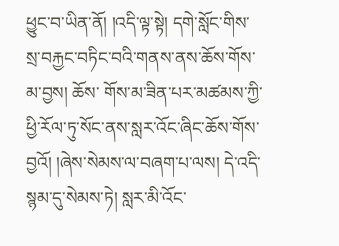ཕྱུང་བ་ཡིན་ནོ། །འདི་ལྟ་སྟེ། དགེ་སློང་གིས་སྲ་བརྐྱང་བཏིང་བའི་གནས་ནས་ཆོས་གོས་མ་བྱས། ཆོས་ གོས་མ་ཟིན་པར་མཚམས་ཀྱི་ཕྱི་རོལ་ཏུ་སོང་ནས་སླར་འོང་ཞིང་ཆོས་གོས་བྱའོ། །ཞེས་སེམས་ལ་བཞག་པ་ལས། དེ་འདི་སྙམ་དུ་སེམས་ཏེ། སླར་མི་འོང་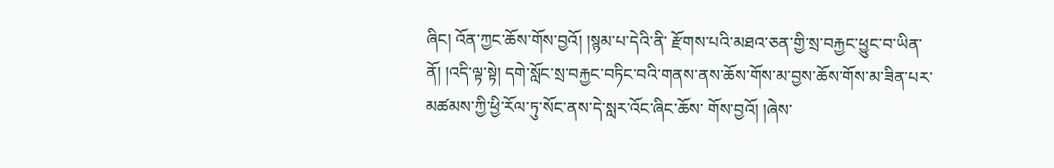ཞིང། འོན་ཀྱང་ཆོས་གོས་བྱའོ། །སྙམ་པ་དེའི་ནི་ རྫོགས་པའི་མཐའ་ཅན་གྱི་སྲ་བརྐྱང་ཕྱུང་བ་ཡིན་ནོ། །འདི་ལྟ་སྟེ། དགེ་སློང་སྲ་བརྐྱང་བཏིང་བའི་གནས་ནས་ཆོས་གོས་མ་བྱས་ཆོས་གོས་མ་ཟིན་པར་མཚམས་ཀྱི་ཕྱི་རོལ་ཏུ་སོང་ནས་དེ་སླར་འོང་ཞིང་ཆོས་ གོས་བྱའོ། །ཞེས་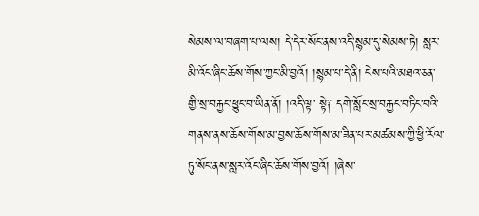སེམས་ལ་བཞག་པ་ལས། དེ་དེར་སོང་ནས་འདི་སྙམ་དུ་སེམས་ཏེ། སླར་མི་འོང་ཞིང་ཆོས་གོས་ཀྱང་མི་བྱའོ། །སྙམ་པ་དེ་ནི། ངེས་པའི་མཐའ་ཅན་གྱི་སྲ་བརྐྱང་ཕྱུང་བ་ཡིན་ནོ། །འདི་ལྟ་ སྟེ༑ དགེ་སློང་སྲ་བརྐྱང་བཏིང་བའི་གནས་ནས་ཆོས་གོས་མ་བྱས་ཆོས་གོས་མ་ཟིན་པར་མཚམས་ཀྱི་ཕྱི་རོལ་ཏུ་སོང་ནས་སླར་འོང་ཞིང་ཆོས་གོས་བྱའོ། །ཞེས་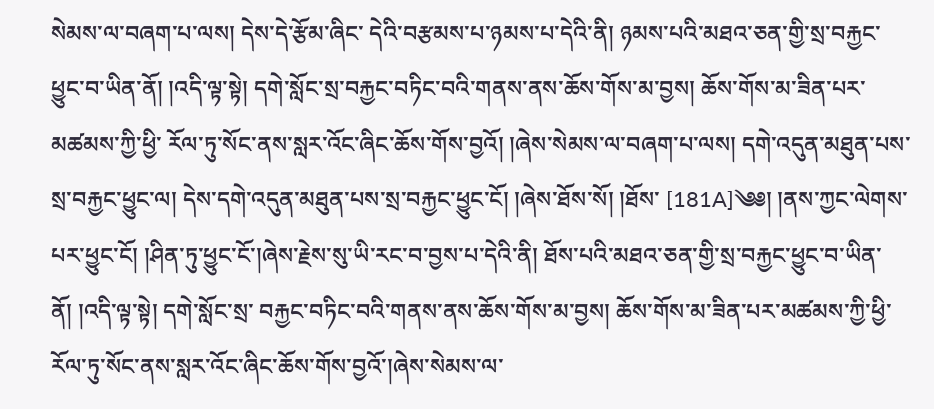སེམས་ལ་བཞག་པ་ལས། དེས་དེ་རྩོམ་ཞིང་ དེའི་བརྩམས་པ་ཉམས་པ་དེའི་ནི། ཉམས་པའི་མཐའ་ཅན་གྱི་སྲ་བརྐྱང་ཕྱུང་བ་ཡིན་ནོ། །འདི་ལྟ་སྟེ། དགེ་སློང་སྲ་བརྐྱང་བཏིང་བའི་གནས་ནས་ཆོས་གོས་མ་བྱས། ཆོས་གོས་མ་ཟིན་པར་མཚམས་ཀྱི་ཕྱི་ རོལ་ཏུ་སོང་ནས་སླར་འོང་ཞིང་ཆོས་གོས་བྱའོ། །ཞེས་སེམས་ལ་བཞག་པ་ལས། དགེ་འདུན་མཐུན་པས་སྲ་བརྐྱང་ཕྱུང་ལ། དེས་དགེ་འདུན་མཐུན་པས་སྲ་བརྐྱང་ཕྱུང་ངོ། །ཞེས་ཐོས་སོ། །ཐོས་ [181A]༄༅། །ནས་ཀྱང་ལེགས་པར་ཕྱུང་ངོ། །ཤིན་ཏུ་ཕྱུང་ངོ་།ཞེས་རྗེས་སུ་ཡི་རང་བ་བྱས་པ་དེའི་ནི། ཐོས་པའི་མཐའ་ཅན་གྱི་སྲ་བརྐྱང་ཕྱུང་བ་ཡིན་ནོ། །འདི་ལྟ་སྟེ། དགེ་སློང་སྲ་ བརྐྱང་བཏིང་བའི་གནས་ནས་ཆོས་གོས་མ་བྱས། ཆོས་གོས་མ་ཟིན་པར་མཚམས་ཀྱི་ཕྱི་རོལ་ཏུ་སོང་ནས་སླར་འོང་ཞིང་ཆོས་གོས་བྱའོ་།ཞེས་སེམས་ལ་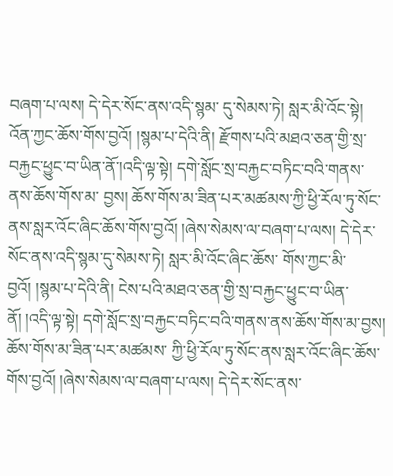བཞག་པ་ལས། དེ་དེར་སོང་ནས་འདི་སྙམ་ དུ་སེམས་ཏེ། སླར་མི་འོང་སྟེ། འོན་ཀྱང་ཆོས་གོས་བྱའོ། །སྙམ་པ་དེའི་ནི། རྫོགས་པའི་མཐའ་ཅན་གྱི་སྲ་བརྐྱང་ཕྱུང་བ་ཡིན་ནོ་།འདི་ལྟ་སྟེ། དགེ་སློང་སྲ་བརྐྱང་བཏིང་བའི་གནས་ནས་ཆོས་གོས་མ་ བྱས། ཆོས་གོས་མ་ཟིན་པར་མཚམས་ཀྱི་ཕྱི་རོལ་ཏུ་སོང་ནས་སླར་འོང་ཞིང་ཆོས་གོས་བྱའོ། །ཞེས་སེམས་ལ་བཞག་པ་ལས། དེ་དེར་སོང་ནས་འདི་སྙམ་དུ་སེམས་ཏེ། སླར་མི་འོང་ཞིང་ཆོས་ གོས་ཀྱང་མི་བྱའོ། །སྙམ་པ་དེའི་ནི། ངེས་པའི་མཐའ་ཅན་གྱི་སྲ་བརྐྱང་ཕྱུང་བ་ཡིན་ནོ། །འདི་ལྟ་སྟེ། དགེ་སློང་སྲ་བརྐྱང་བཏིང་བའི་གནས་ནས་ཆོས་གོས་མ་བྱས། ཆོས་གོས་མ་ཟིན་པར་མཚམས་ ཀྱི་ཕྱི་རོལ་ཏུ་སོང་ནས་སླར་འོང་ཞིང་ཆོས་གོས་བྱའོ། །ཞེས་སེམས་ལ་བཞག་པ་ལས། དེ་དེར་སོང་ནས་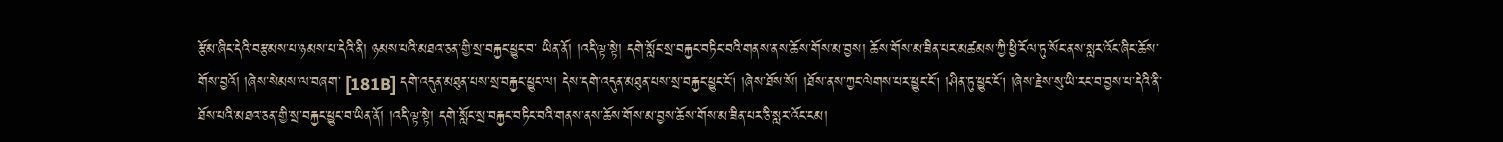རྩོམ་ཞིང་དེའི་བརྩམས་པ་ཉམས་པ་དེའི་ནི། ཉམས་པའི་མཐའ་ཅན་གྱི་སྲ་བརྐྱང་ཕྱུང་བ་ ཡིན་ནོ། །འདི་ལྟ་སྟེ། དགེ་སློང་སྲ་བརྐྱང་བཏིང་བའི་གནས་ནས་ཆོས་གོས་མ་བྱས། ཆོས་གོས་མ་ཟིན་པར་མཚམས་ཀྱི་ཕྱི་རོལ་ཏུ་སོང་ནས་སླར་འོང་ཞིང་ཆོས་གོས་བྱའོ། །ཞེས་སེམས་ལ་བཞག་ [181B] དགེ་འདུན་མཐུན་པས་སྲ་བརྐྱང་ཕྱུང་ལ། དེས་དགེ་འདུན་མཐུན་པས་སྲ་བརྐྱང་ཕྱུང་ངོ། །ཞེས་ཐོས་སོ། །ཐོས་ནས་ཀྱང་ལེགས་པར་ཕྱུང་ངོ། །ཤིན་ཏུ་ཕྱུང་ངོ། །ཞེས་རྗེས་སུ་ཡི་རང་བ་བྱས་པ་དེའི་ནི་ ཐོས་པའི་མཐའ་ཅན་གྱི་སྲ་བརྐྱང་ཕྱུང་བ་ཡིན་ནོ། །འདི་ལྟ་སྟེ། དགེ་སློང་སྲ་བརྐྱང་བཏིང་བའི་གནས་ནས་ཆོས་གོས་མ་བྱས་ཆོས་གོས་མ་ཟིན་པར་ཅི་སླར་འོང་ངམ།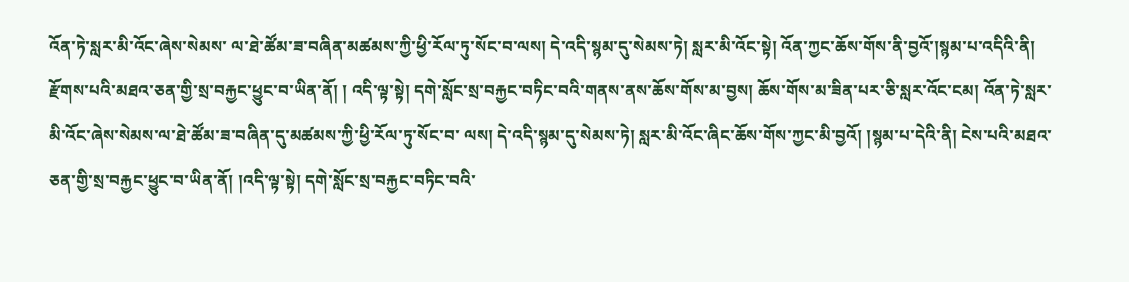འོན་ཏེ་སླར་མི་འོང་ཞེས་སེམས་ ལ་ཐེ་ཚོམ་ཟ་བཞིན་མཚམས་ཀྱི་ཕྱི་རོལ་ཏུ་སོང་བ་ལས། དེ་འདི་སྙམ་དུ་སེམས་ཏེ། སླར་མི་འོང་སྟེ། འོན་ཀྱང་ཆོས་གོས་ནི་བྱའོ་།སྙམ་པ་འདིའི་ནི། རྫོགས་པའི་མཐའ་ཅན་གྱི་སྲ་བརྐྱང་ཕྱུང་བ་ཡིན་ནོ། ། འདི་ལྟ་སྟེ། དགེ་སློང་སྲ་བརྐྱང་བཏིང་བའི་གནས་ནས་ཆོས་གོས་མ་བྱས། ཆོས་གོས་མ་ཟིན་པར་ཅི་སླར་འོང་ངམ། འོན་ཏེ་སླར་མི་འོང་ཞེས་སེམས་ལ་ཐེ་ཚོམ་ཟ་བཞིན་དུ་མཚམས་ཀྱི་ཕྱི་རོལ་ཏུ་སོང་བ་ ལས། དེ་འདི་སྙམ་དུ་སེམས་ཏེ། སླར་མི་འོང་ཞིང་ཆོས་གོས་ཀྱང་མི་བྱའོ། །སྙམ་པ་དེའི་ནི། ངེས་པའི་མཐའ་ཅན་གྱི་སྲ་བརྐྱང་ཕྱུང་བ་ཡིན་ནོ། །འདི་ལྟ་སྟེ། དགེ་སློང་སྲ་བརྐྱང་བཏིང་བའི་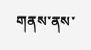གནས་ནས་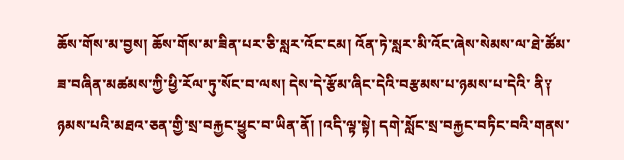ཆོས་གོས་མ་བྱས། ཆོས་གོས་མ་ཟིན་པར་ཅི་སླར་འོང་ངམ། འོན་ཏེ་སླར་མི་འོང་ཞེས་སེམས་ལ་ཐེ་ཚོམ་ཟ་བཞིན་མཚམས་ཀྱི་ཕྱི་རོལ་ཏུ་སོང་བ་ལས། དེས་དེ་རྩོམ་ཞིང་དེའི་བརྩམས་པ་ཉམས་པ་དེའི་ ནི༑ ཉམས་པའི་མཐའ་ཅན་གྱི་སྲ་བརྐྱང་ཕྱུང་བ་ཡིན་ནོ། །འདི་ལྟ་སྟེ། དགེ་སློང་སྲ་བརྐྱང་བཏིང་བའི་གནས་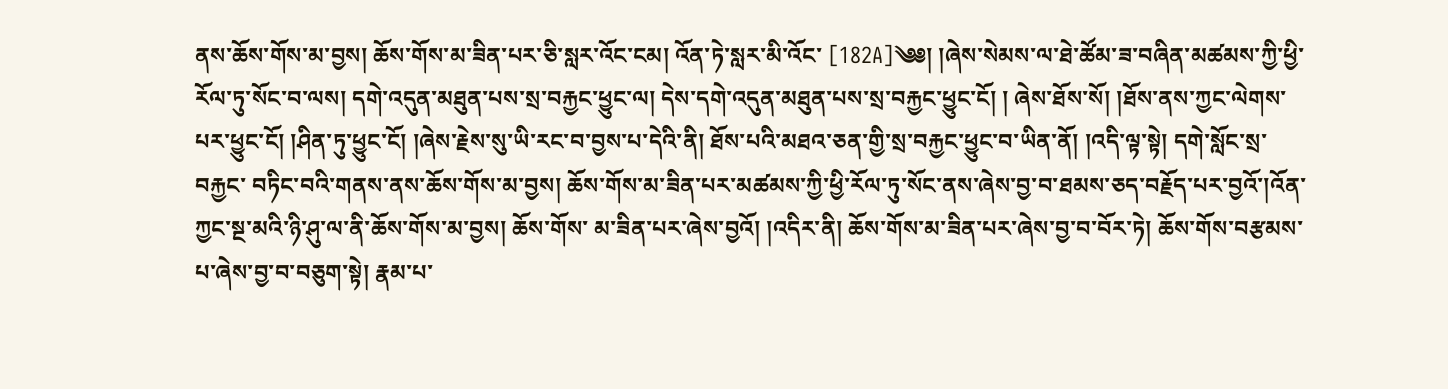ནས་ཆོས་གོས་མ་བྱས། ཆོས་གོས་མ་ཟིན་པར་ཅི་སླར་འོང་ངམ། འོན་ཏེ་སླར་མི་འོང་ [182A]༄༅། །ཞེས་སེམས་ལ་ཐེ་ཚོམ་ཟ་བཞིན་མཚམས་ཀྱི་ཕྱི་རོལ་ཏུ་སོང་བ་ལས། དགེ་འདུན་མཐུན་པས་སྲ་བརྐྱང་ཕྱུང་ལ། དེས་དགེ་འདུན་མཐུན་པས་སྲ་བརྐྱང་ཕྱུང་ངོ། ། ཞེས་ཐོས་སོ། །ཐོས་ནས་ཀྱང་ལེགས་པར་ཕྱུང་ངོ། །ཤིན་ཏུ་ཕྱུང་ངོ། །ཞེས་རྗེས་སུ་ཡི་རང་བ་བྱས་པ་དེའི་ནི། ཐོས་པའི་མཐའ་ཅན་གྱི་སྲ་བརྐྱང་ཕྱུང་བ་ཡིན་ནོ། །འདི་ལྟ་སྟེ། དགེ་སློང་སྲ་བརྐྱང་ བཏིང་བའི་གནས་ནས་ཆོས་གོས་མ་བྱས། ཆོས་གོས་མ་ཟིན་པར་མཚམས་ཀྱི་ཕྱི་རོལ་ཏུ་སོང་ནས་ཞེས་བྱ་བ་ཐམས་ཅད་བརྗོད་པར་བྱའོ་།འོན་ཀྱང་སྔ་མའི་ཉི་ཤུ་ལ་ནི་ཆོས་གོས་མ་བྱས། ཆོས་གོས་ མ་ཟིན་པར་ཞེས་བྱའོ། །འདིར་ནི། ཆོས་གོས་མ་ཟིན་པར་ཞེས་བྱ་བ་བོར་ཏེ། ཆོས་གོས་བརྩམས་པ་ཞེས་བྱ་བ་བཅུག་སྟེ། རྣམ་པ་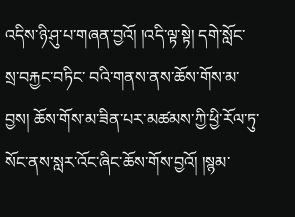འདིས་ཉི་ཤུ་པ་གཞན་བྱའོ། །འདི་ལྟ་སྟེ། དགེ་སློང་སྲ་བརྐྱང་བཏིང་ བའི་གནས་ནས་ཆོས་གོས་མ་བྱས། ཆོས་གོས་མ་ཟིན་པར་མཚམས་ཀྱི་ཕྱི་རོལ་ཏུ་སོང་ནས་སླར་འོང་ཞིང་ཆོས་གོས་བྱའོ། །སྙམ་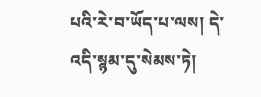པའི་རེ་བ་ཡོད་པ་ལས། དེ་འདི་སྙམ་དུ་སེམས་ཏེ།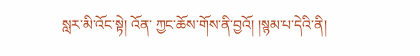སླར་མི་འོང་སྟེ། འོན་ ཀྱང་ཆོས་གོས་ནི་བྱའོ། །སྙམ་པ་དེའི་ནི།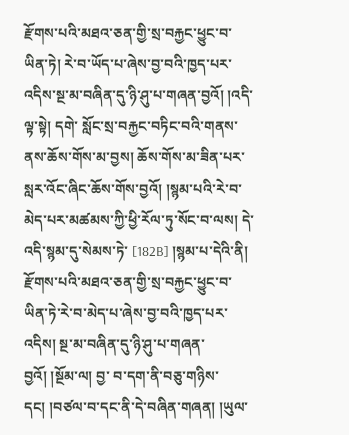རྫོགས་པའི་མཐའ་ཅན་གྱི་སྲ་བརྐྱང་ཕྱུང་བ་ཡིན་ཏེ། རེ་བ་ཡོད་པ་ཞེས་བྱ་བའི་ཁྱད་པར་འདིས་སྔ་མ་བཞིན་དུ་ཉི་ཤུ་པ་གཞན་བྱའོ། །འདི་ལྟ་སྟེ། དགེ་ སློང་སྲ་བརྐྱང་བཏིང་བའི་གནས་ནས་ཆོས་གོས་མ་བྱས། ཆོས་གོས་མ་ཟིན་པར་སླར་འོང་ཞིང་ཆོས་གོས་བྱའོ། །སྙམ་པའི་རེ་བ་མེད་པར་མཚམས་ཀྱི་ཕྱི་རོལ་ཏུ་སོང་བ་ལས། དེ་འདི་སྙམ་དུ་སེམས་ཏེ་ [182B] །སྙམ་པ་དེའི་ནི། རྫོགས་པའི་མཐའ་ཅན་གྱི་སྲ་བརྐྱང་ཕྱུང་བ་ཡིན་ཏེ་རེ་བ་མེད་པ་ཞེས་བྱ་བའི་ཁྱད་པར་འདིས། སྔ་མ་བཞིན་དུ་ཉི་ཤུ་པ་གཞན་བྱའོ། །སྔོམ་ལ། བྱ་ བ་དག་ནི་བཅུ་གཉིས་དང། །བཙལ་བ་དང་ནི་དེ་བཞིན་གཞན། །ཡུལ་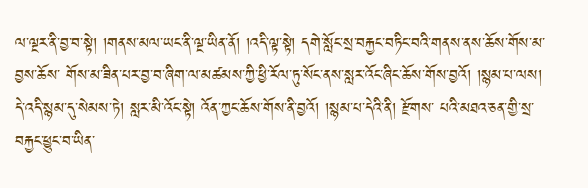ལ་ལྔར་ནི་བྱ་བ་སྟེ། །གནས་མལ་ཡང་ནི་ལྔ་ཡིན་ནོ། །འདི་ལྟ་སྟེ། དགེ་སློང་སྲ་བརྐྱང་བཏིང་བའི་གནས་ནས་ཆོས་གོས་མ་བྱས་ཆོས་ གོས་མ་ཟིན་པར་བྱ་བ་ཞིག་ལ་མཚམས་ཀྱི་ཕྱི་རོལ་ཏུ་སོང་ནས་སླར་འོང་ཞིང་ཆོས་གོས་བྱའོ། །སྙམ་པ་ལས། དེ་འདི་སྙམ་དུ་སེམས་ཏེ། སླར་མི་འོང་སྟེ། འོན་ཀྱང་ཆོས་གོས་ནི་བྱའོ། །སྙམ་པ་དེའི་ནི། རྫོགས་ པའི་མཐའ་ཅན་གྱི་སྲ་བརྐྱང་ཕྱུང་བ་ཡིན་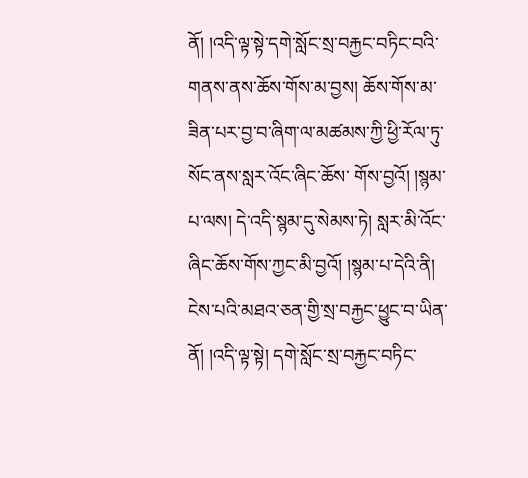ནོ། །འདི་ལྟ་སྟེ་དགེ་སློང་སྲ་བརྐྱང་བཏིང་བའི་གནས་ནས་ཆོས་གོས་མ་བྱས། ཆོས་གོས་མ་ཟིན་པར་བྱ་བ་ཞིག་ལ་མཚམས་ཀྱི་ཕྱི་རོལ་ཏུ་སོང་ནས་སླར་འོང་ཞིང་ཆོས་ གོས་བྱའོ། །སྙམ་པ་ལས། དེ་འདི་སྙམ་དུ་སེམས་ཏེ། སླར་མི་འོང་ཞིང་ཆོས་གོས་ཀྱང་མི་བྱའོ། །སྙམ་པ་དེའི་ནི། ངེས་པའི་མཐའ་ཅན་གྱི་སྲ་བརྐྱང་ཕྱུང་བ་ཡིན་ནོ། །འདི་ལྟ་སྟེ། དགེ་སློང་སྲ་བརྐྱང་བཏིང་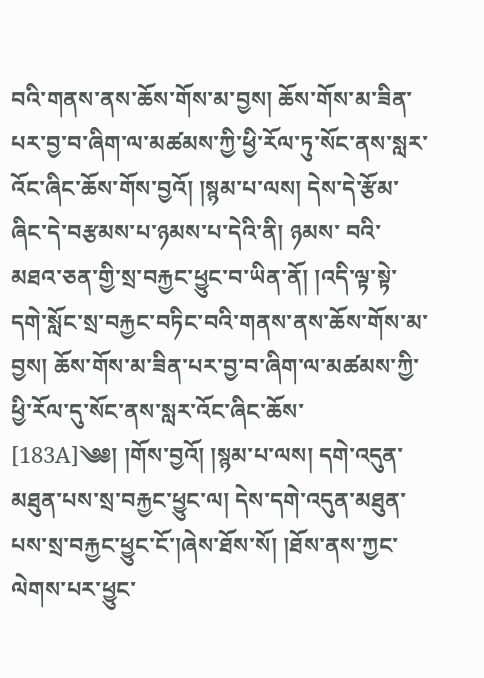བའི་གནས་ནས་ཆོས་གོས་མ་བྱས། ཆོས་གོས་མ་ཟིན་པར་བྱ་བ་ཞིག་ལ་མཚམས་ཀྱི་ཕྱི་རོལ་ཏུ་སོང་ནས་སླར་འོང་ཞིང་ཆོས་གོས་བྱའོ། །སྙམ་པ་ལས། དེས་དེ་རྩོམ་ཞིང་དེ་བརྩམས་པ་ཉམས་པ་དེའི་ནི། ཉམས་ བའི་མཐའ་ཅན་གྱི་སྲ་བརྐྱང་ཕྱུང་བ་ཡིན་ནོ། །འདི་ལྟ་སྟེ་དགེ་སློང་སྲ་བརྐྱང་བཏིང་བའི་གནས་ནས་ཆོས་གོས་མ་བྱས། ཆོས་གོས་མ་ཟིན་པར་བྱ་བ་ཞིག་ལ་མཚམས་ཀྱི་ཕྱི་རོལ་དུ་སོང་ནས་སླར་འོང་ཞིང་ཆོས་ [183A]༄༅། །གོས་བྱའོ། །སྙམ་པ་ལས། དགེ་འདུན་མཐུན་པས་སྲ་བརྐྱང་ཕྱུང་ལ། དེས་དགེ་འདུན་མཐུན་པས་སྲ་བརྐྱང་ཕྱུང་ངོ་།ཞེས་ཐོས་སོ། །ཐོས་ནས་ཀྱང་ལེགས་པར་ཕྱུང་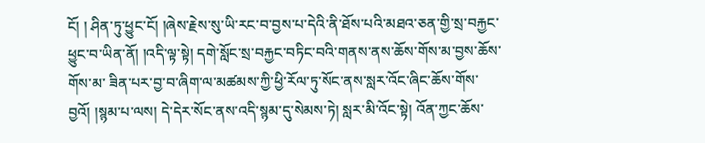ངོ། ། ཤིན་ཏུ་ཕྱུང་ངོ། །ཞེས་རྗེས་སུ་ཡི་རང་བ་བྱས་པ་དེའི་ནི་ཐོས་པའི་མཐའ་ཅན་གྱི་སྲ་བརྐྱང་ཕྱུང་བ་ཡིན་ནོ། །འདི་ལྟ་སྟེ། དགེ་སློང་སྲ་བརྐྱང་བཏིང་བའི་གནས་ནས་ཆོས་གོས་མ་བྱས་ཆོས་གོས་མ་ ཟིན་པར་བྱ་བ་ཞིག་ལ་མཚམས་ཀྱི་ཕྱི་རོལ་ཏུ་སོང་ནས་སླར་འོང་ཞིང་ཆོས་གོས་བྱའོ། །སྙམ་པ་ལས། དེ་དེར་སོང་ནས་འདི་སྙམ་དུ་སེམས་ཏེ། སླར་མི་འོང་སྟེ། འོན་ཀྱང་ཆོས་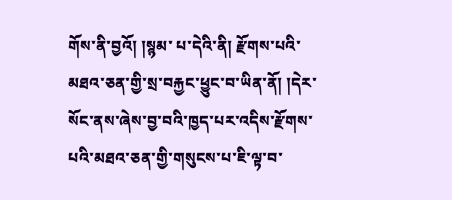གོས་ནི་བྱའོ། །སྙམ་ པ་དེའི་ནི། རྫོགས་པའི་མཐའ་ཅན་གྱི་སྲ་བརྐྱང་ཕྱུང་བ་ཡིན་ནོ། །དེར་སོང་ནས་ཞེས་བྱ་བའི་ཁྱད་པར་འདིས་རྫོགས་པའི་མཐའ་ཅན་གྱི་གསུངས་པ་ཇི་ལྟ་བ་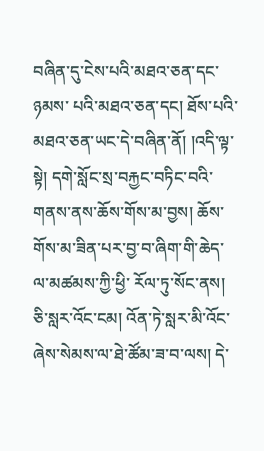བཞིན་དུ་ངེས་པའི་མཐའ་ཅན་དང་ཉམས་ པའི་མཐའ་ཅན་དང། ཐོས་པའི་མཐའ་ཅན་ཡང་དེ་བཞིན་ནོ། །འདི་ལྟ་སྟེ། དགེ་སློང་སྲ་བརྐྱང་བཏིང་བའི་གནས་ནས་ཆོས་གོས་མ་བྱས། ཆོས་གོས་མ་ཟིན་པར་བྱ་བ་ཞིག་གི་ཆེད་ལ་མཚམས་ཀྱི་ཕྱི་ རོལ་ཏུ་སོང་ནས། ཅི་སླར་འོང་ངམ། འོན་ཏེ་སླར་མི་འོང་ཞེས་སེམས་ལ་ཐེ་ཚོམ་ཟ་བ་ལས། དེ་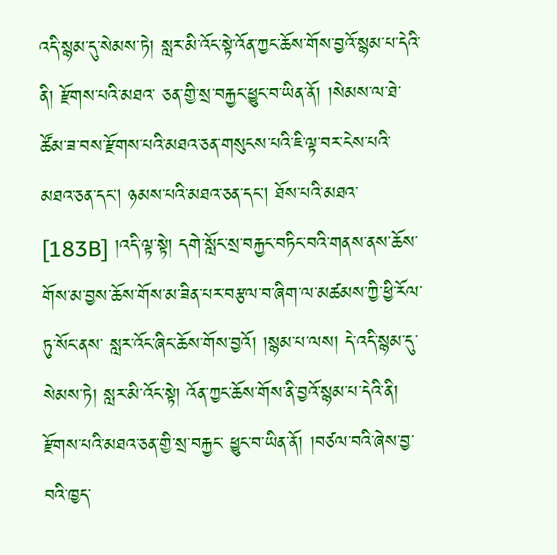འདི་སྙམ་དུ་སེམས་ཏེ། སླར་མི་འོང་སྟེ་འོན་ཀྱང་ཆོས་གོས་བྱའོ་སྙམ་པ་དེའི་ནི། རྫོགས་པའི་མཐའ་ ཅན་གྱི་སྲ་བརྐྱང་ཕྱུང་བ་ཡིན་ནོ། །སེམས་ལ་ཐེ་ཚོམ་ཟ་བས་རྫོགས་པའི་མཐའ་ཅན་གསུངས་པའི་ཇི་ལྟ་བར་ངེས་པའི་མཐའ་ཅན་དང། ཉམས་པའི་མཐའ་ཅན་དང། ཐོས་པའི་མཐའ་ [183B] །འདི་ལྟ་སྟེ། དགེ་སློང་སྲ་བརྐྱང་བཏིང་བའི་གནས་ནས་ཆོས་གོས་མ་བྱས་ཆོས་གོས་མ་ཟིན་པར་བརྩལ་བ་ཞིག་ལ་མཚམས་ཀྱི་ཕྱི་རོལ་ཏུ་སོང་ནས་ སླར་འོང་ཞིང་ཆོས་གོས་བྱའོ། །སྙམ་པ་ལས། དེ་འདི་སྙམ་དུ་སེམས་ཏེ། སླར་མི་འོང་སྟེ། འོན་ཀྱང་ཆོས་གོས་ནི་བྱའོ་སྙམ་པ་དེའི་ནི། རྫོགས་པའི་མཐའ་ཅན་གྱི་སྲ་བརྐྱང་ ཕྱུང་བ་ཡིན་ནོ། །བཙལ་བའི་ཞེས་བྱ་བའི་ཁྱད་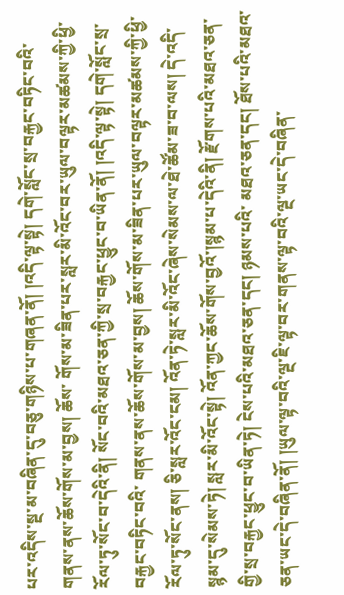པར་འདིས་སྔ་མ་བཞིན་དུ་བཅུ་གཉིས་པ་གཞན་ནོ། །འདི་ལྟ་སྟེ། དགེ་སློང་སྲ་བརྐྱང་བཏིང་བའི་གནས་ནས་ཆོས་གོས་མ་བྱས། ཆོས་ གོས་མ་ཟིན་པར་སླར་མི་འོང་བར་ཡུལ་བལྟར་མཚམས་ཀྱི་ཕྱི་རོལ་ཏུ་སོང་བ་དེའི་ནི། སོང་བའི་མཐའ་ཅན་ཀྱི་སྲ་བརྐྱང་ཕྱུང་བ་ཡིན་ནོ། །འདི་ལྟ་སྟེ། དགེ་སློང་སྲ་བརྐྱང་བཏིང་བའི་ གནས་ནས་ཆོས་གོས་མ་བྱས། ཆོས་གོས་མ་ཟིན་པར་ཡུལ་བལྟར་མཚམས་ཀྱི་ཕྱི་རོལ་ཏུ་སོང་ནས། ཅི་སླར་འོང་ངམ། འོན་ཏེ་སླར་མི་འོང་ཞེས་སེམས་ལ་ཐེ་ཚོམ་ཟ་བ་ལས། དེ་འདི་ སྙམ་དུ་སེམས་ཏེ། སླར་མི་འོང་སྟེ། འོན་ཀྱང་ཆོས་གོས་བྱའོ་།སྙམ་པ་དེའི་ནི། རྫོགས་པའི་མཐའ་ཅན་གྱི་སྲ་བརྐྱང་ཕྱུང་བ་ཡིན་ཏེ། ངེས་པའི་མཐའ་ཅན་དང། ཉམས་པའི་ མཐའ་ཅན་དང། ཐོས་པའི་མཐའ་ཅན་ཡང་དེ་བཞིན་ནོ། །ཡུལ་ལྟ་བའི་ལྔ་ཇི་ལྟ་བར་གནས་ལྟ་བའི་ལྔ་ཡང་དེ་བཞིན་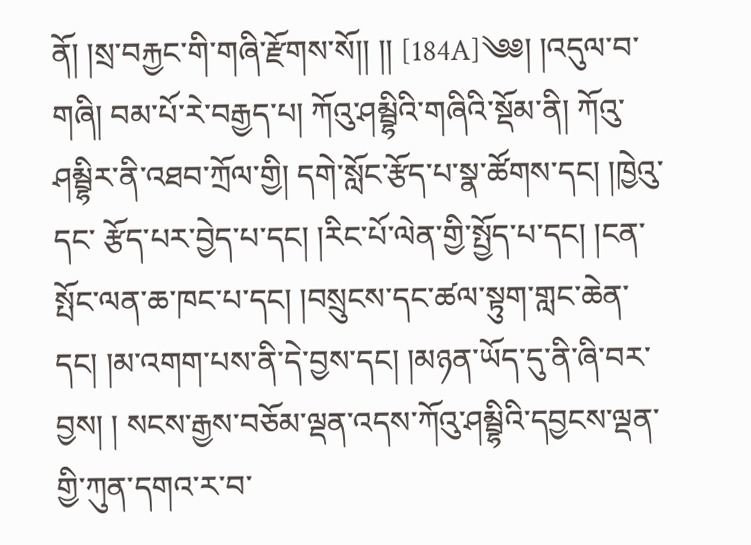ནོ། །སྲ་བརྐྱང་གི་གཞི་རྫོགས་སོ།། །། [184A]༄༅། །འདུལ་བ་གཞི། བམ་པོ་རེ་བརྒྱད་པ། ཀོའུ་ཤམྦྷིའི་གཞིའི་སྡོམ་ནི། ཀོའུ་ཤམྦྷིར་ནི་འཐབ་ཀྲོལ་གྱི། དགེ་སློང་རྩོད་པ་སྣ་ཚོགས་དང། །ཁྱེའུ་དང་ རྩོད་པར་བྱེད་པ་དང། །རིང་པོ་ལེན་གྱི་སྤྱོད་པ་དང། །ངན་སྤོང་ལན་ཆ་ཁང་པ་དང། །བསྲུངས་དང་ཚལ་སྟུག་གླང་ཆེན་དང། །མ་འགག་པས་ནི་དེ་བྱས་དང། །མཉན་ཡོད་དུ་ནི་ཞི་བར་བྱས། ། སངས་རྒྱས་བཅོམ་ལྡན་འདས་ཀོའུ་ཤམྦྷིའི་དབྱངས་ལྡན་གྱི་ཀུན་དགའ་ར་བ་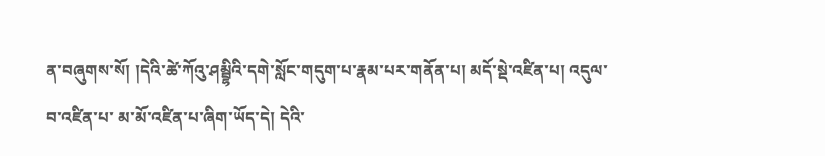ན་བཞུགས་སོ། །དེའི་ཚེ་ཀོའུ་ཤམྦྷིའི་དགེ་སློང་གདུག་པ་རྣམ་པར་གནོན་པ། མདོ་སྡེ་འཛིན་པ། འདུལ་བ་འཛིན་པ་ མ་མོ་འཛིན་པ་ཞིག་ཡོད་དེ། དེའི་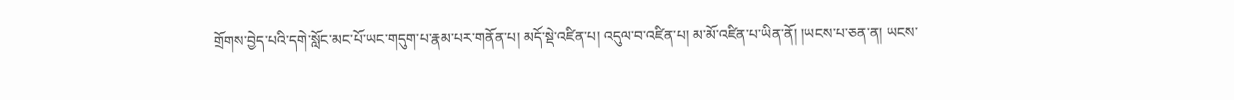གྲོགས་བྱེད་པའི་དགེ་སློང་མང་པོ་ཡང་གདུག་པ་རྣམ་པར་གནོན་པ། མདོ་སྡེ་འཛིན་པ། འདུལ་བ་འཛིན་པ། མ་མོ་འཛིན་པ་ཡིན་ནོ། །ཡངས་པ་ཅན་ན། ཡངས་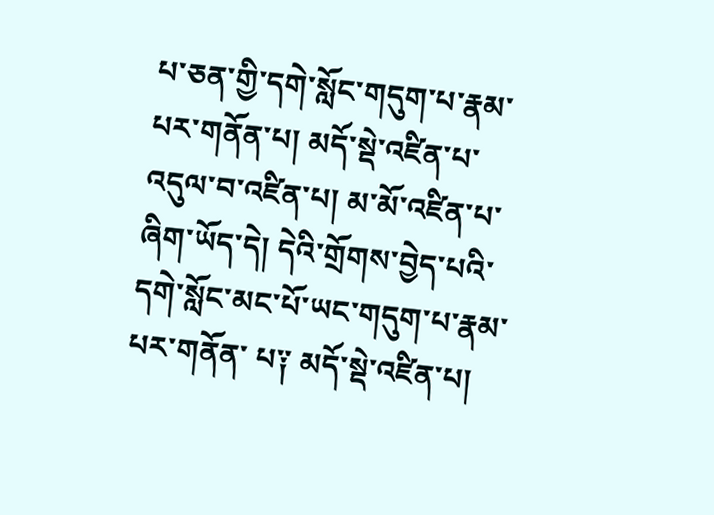པ་ཅན་གྱི་དགེ་སློང་གདུག་པ་རྣམ་པར་གནོན་པ། མདོ་སྡེ་འཛིན་པ་འདུལ་བ་འཛིན་པ། མ་མོ་འཛིན་པ་ཞིག་ཡོད་དེ། དེའི་གྲོགས་བྱེད་པའི་དགེ་སློང་མང་པོ་ཡང་གདུག་པ་རྣམ་པར་གནོན་ པ༑ མདོ་སྡེ་འཛིན་པ།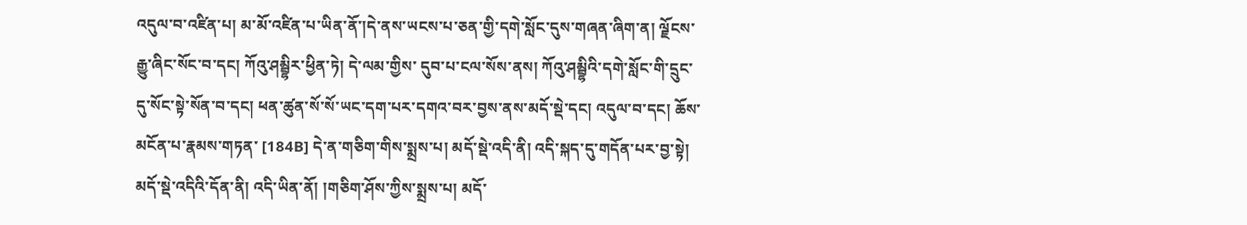འདུལ་བ་འཛིན་པ། མ་མོ་འཛིན་པ་ཡིན་ནོ་།དེ་ནས་ཡངས་པ་ཅན་གྱི་དགེ་སློང་དུས་གཞན་ཞིག་ན། ལྗོངས་རྒྱུ་ཞིང་སོང་བ་དང། ཀོའུ་ཤམྦྷིར་ཕྱིན་ཏེ། དེ་ལམ་གྱིས་ དུབ་པ་ངལ་སོས་ནས། ཀོའུ་ཤམྦྷིའི་དགེ་སློང་གི་དྲུང་དུ་སོང་སྟེ་སོན་བ་དང། ཕན་ཚུན་སོ་སོ་ཡང་དག་པར་དགའ་བར་བྱས་ནས་མདོ་སྡེ་དང། འདུལ་བ་དང། ཆོས་མངོན་པ་རྣམས་གཏན་ [184B] དེ་ན་གཅིག་གིས་སྨྲས་པ། མདོ་སྡེ་འདི་ནི། འདི་སྐད་དུ་གདོན་པར་བྱ་སྟེ། མདོ་སྡེ་འདིའི་དོན་ནི། འདི་ཡིན་ནོ། །གཅིག་ཤོས་ཀྱིས་སྨྲས་པ། མདོ་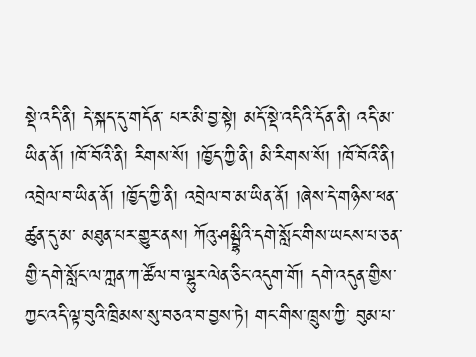སྡེ་འདི་ནི། དེ་སྐད་དུ་གདོན་ པར་མི་བྱ་སྟེ། མདོ་སྡེ་འདིའི་དོན་ནི། འདི་མ་ཡིན་ནོ། །ཁོ་བོའི་ནི། རིགས་སོ། །ཁྱོད་ཀྱི་ནི། མི་རིགས་སོ། །ཁོ་བོའི་ནི། འབྲེལ་བ་ཡིན་ནོ། །ཁྱོད་ཀྱི་ནི། འབྲེལ་བ་མ་ཡིན་ནོ། །ཞེས་དེ་གཉིས་ཕན་ཚུན་དུ་མ་ མཐུན་པར་གྱུར་ནས། ཀོའུ་ཤམྦྷིའི་དགེ་སློང་གིས་ཡངས་པ་ཅན་གྱི་དགེ་སློང་ལ་ཀླན་ཀ་ཚོལ་བ་ལྷུར་ལེན་ཅིང་འདུག་གོ། དགེ་འདུན་གྱིས་ཀྱང་འདི་ལྟ་བུའི་ཁྲིམས་སུ་བཅའ་བ་བྱས་ཏེ། གང་གིས་ཁྲུས་ཀྱི་ བུམ་པ་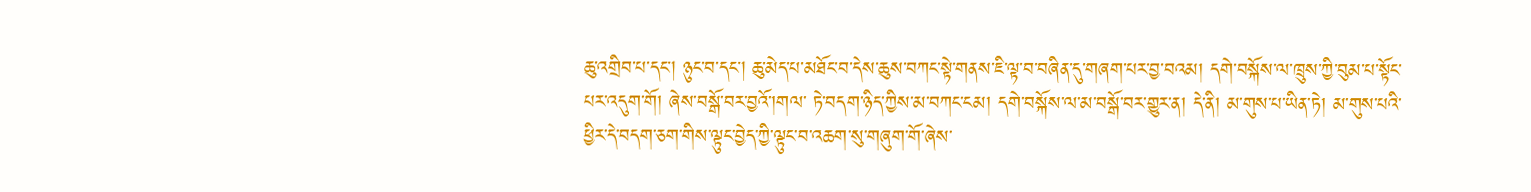ཆུ་འགྲིབ་པ་དང། ཉུང་བ་དང། ཆུ་མེད་པ་མཐོང་བ་དེས་ཆུས་བཀང་སྟེ་གནས་ཇི་ལྟ་བ་བཞིན་དུ་གཞག་པར་བྱ་བའམ། དགེ་བསྐོས་ལ་ཁྲུས་ཀྱི་བུམ་པ་སྟོང་པར་འདུག་གོ། ཞེས་བསྒོ་བར་བྱའོ་།གལ་ ཏེ་བདག་ཉིད་ཀྱིས་མ་བཀང་ངམ། དགེ་བསྐོས་ལ་མ་བསྒོ་བར་གྱུར་ན། དེ་ནི། མ་གུས་པ་ཡིན་ཏེ། མ་གུས་པའི་ཕྱིར་དེ་བདག་ཅག་གིས་ལྟུང་བྱེད་ཀྱི་ལྟུང་བ་འཆག་སུ་གཞུག་གོ་ཞེས་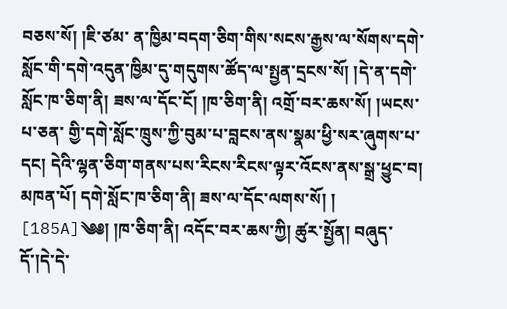བཅས་སོ། །ཇི་ཙམ་ ན་ཁྱིམ་བདག་ཅིག་གིས་སངས་རྒྱས་ལ་སོགས་དགེ་སློང་གི་དགེ་འདུན་ཁྱིམ་དུ་གདུགས་ཚོད་ལ་སྤྱན་དྲངས་སོ། །དེ་ན་དགེ་སློང་ཁ་ཅིག་ནི། ཟས་ལ་དོང་ངོ། །ཁ་ཅིག་ནི། འགྲོ་བར་ཆས་སོ། །ཡངས་པ་ཅན་ གྱི་དགེ་སློང་ཁྲུས་ཀྱི་བུམ་པ་བླངས་ནས་སྣམ་ཕྱི་སར་ཞུགས་པ་དང། དེའི་ལྷན་ཅིག་གནས་པས་རིངས་རིངས་ལྟར་འོངས་ནས་སྒྲ་ཕྱུང་བ། མཁན་པོ། དགེ་སློང་ཁ་ཅིག་ནི། ཟས་ལ་དོང་ལགས་སོ། ། [185A]༄༅། །ཁ་ཅིག་ནི། འདོང་བར་ཆས་ཀྱི། ཚུར་སྤྱོན། བཞུད་དོ་།དེ་དེ་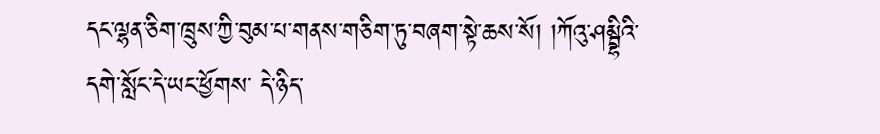དང་ལྷན་ཅིག་ཁྲུས་ཀྱི་བུམ་པ་གནས་གཅིག་ཏུ་བཞག་སྟེ་ཆས་སོ། །ཀོའུ་ཤམྦྷིའི་དགེ་སློང་དེ་ཡང་ཕྱོགས་ དེ་ཉིད་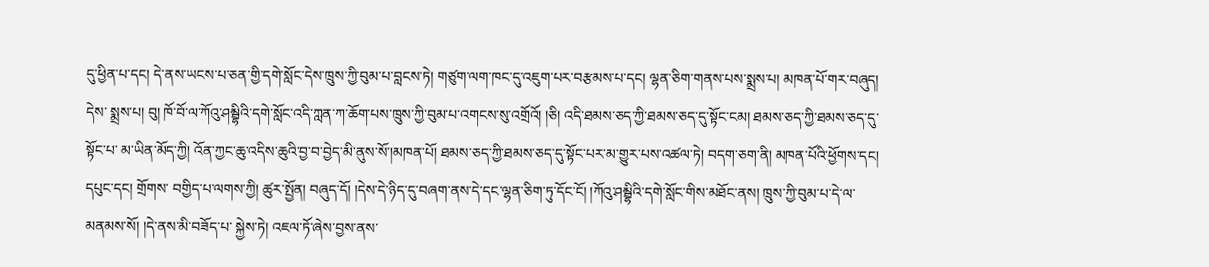དུ་ཕྱིན་པ་དང། དེ་ནས་ཡངས་པ་ཅན་གྱི་དགེ་སློང་དེས་ཁྲུས་ཀྱི་བུམ་པ་བླངས་ཏེ། གཙུག་ལག་ཁང་དུ་འཇུག་པར་བརྩམས་པ་དང། ལྷན་ཅིག་གནས་པས་སྨྲས་པ། མཁན་པོ་གར་བཞུད། དེས་ སྨྲས་པ། བུ། ཁོ་བོ་ལ་ཀོའུ་ཤམྦྷིའི་དགེ་སློང་འདི་ཀླན་ཀ་ཆོག་པས་ཁྲུས་ཀྱི་བུམ་པ་འགངས་སུ་འགྲོའོ། །ཅི། འདི་ཐམས་ཅད་ཀྱི་ཐམས་ཅད་དུ་སྟོང་ངམ། ཐམས་ཅད་ཀྱི་ཐམས་ཅད་དུ་སྟོང་པ་ མ་ཡིན་མོད་ཀྱི། འོན་ཀྱང་ཆུ་འདིས་ཆུའི་བྱ་བ་བྱེད་མི་ནུས་སོ་།མཁན་པོ། ཐམས་ཅད་ཀྱི་ཐམས་ཅད་དུ་སྟོང་པར་མ་གྱུར་པས་འཚལ་ཏེ། བདག་ཅག་ནི། མཁན་པོའི་ཕྱོགས་དང། དཔུང་དང། གྲོགས་ བགྱིད་པ་ལགས་ཀྱི། ཚུར་སྤྱོན། བཞུད་དོ། །དེས་དེ་ཉིད་དུ་བཞག་ནས་དེ་དང་ལྷན་ཅིག་ཏུ་དོང་ངོ། །ཀོའུ་ཤམྦྷིའི་དགེ་སློང་གིས་མཐོང་ནས། ཁྲུས་ཀྱི་བུམ་པ་དེ་ལ་མནམས་སོ། །དེ་ནས་མི་བཟོད་པ་ སྐྱེས་ཏེ། འཇལ་ཏོ་ཞེས་བྱས་ནས་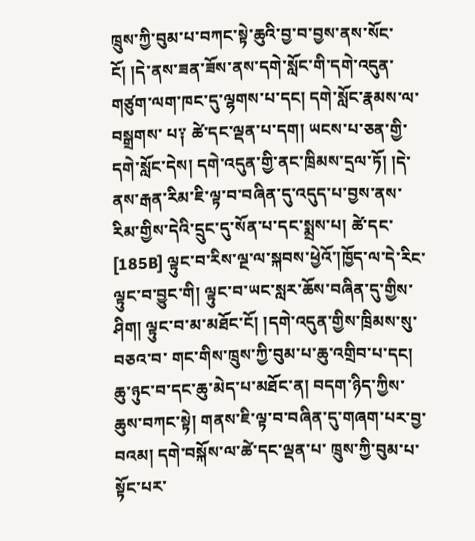ཁྲུས་ཀྱི་བུམ་པ་བཀང་སྟེ་ཆུའི་བྱ་བ་བྱས་ནས་སོང་ངོ། །དེ་ནས་ཟན་ཟོས་ནས་དགེ་སློང་གི་དགེ་འདུན་གཙུག་ལག་ཁང་དུ་ལྷགས་པ་དང། དགེ་སློང་རྣམས་ལ་བསྒྲགས་ པ༑ ཚེ་དང་ལྡན་པ་དག། ཡངས་པ་ཅན་གྱི་དགེ་སློང་དེས། དགེ་འདུན་གྱི་ནང་ཁྲིམས་དྲལ་ཏོ། །དེ་ནས་རྒན་རིམ་ཇི་ལྟ་བ་བཞིན་དུ་འདུད་པ་བྱས་ནས་རིམ་གྱིས་དེའི་དྲུང་དུ་སོན་པ་དང་སྨྲས་པ། ཚེ་དང་ [185B] ལྟུང་བ་རིས་ལྔ་ལ་སྐབས་ཕྱེའོ་།ཁྱོད་ལ་དེ་རིང་ལྟུང་བ་བྱུང་གི། ལྟུང་བ་ཡང་སླར་ཆོས་བཞིན་དུ་གྱིས་ཤིག། ལྟུང་བ་མ་མཐོང་ངོ། །དགེ་འདུན་གྱིས་ཁྲིམས་སུ་བཅའ་བ་ གང་གིས་ཁྲུས་ཀྱི་བུམ་པ་ཆུ་འགྲིབ་པ་དང། ཆུ་ཉུང་བ་དང་ཆུ་མེད་པ་མཐོང་ན། བདག་ཉིད་ཀྱིས་ཆུས་བཀང་སྟེ། གནས་ཇི་ལྟ་བ་བཞིན་དུ་གཞག་པར་བྱ་བའམ། དགེ་བསྐོས་ལ་ཚེ་དང་ལྡན་པ་ ཁྲུས་ཀྱི་བུམ་པ་སྟོང་པར་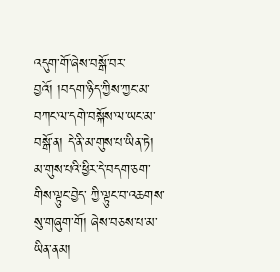འདུག་གོ་ཞེས་བསྒོ་བར་བྱའོ། །བདག་ཉིད་ཀྱིས་ཀྱང་མ་བཀང་ལ་དགེ་བསྐོས་ལ་ཡང་མ་བསྒོ་ན། དེ་ནི་མ་གུས་པ་ཡིན་ཏེ། མ་གུས་པའི་ཕྱིར་དེ་བདག་ཅག་གིས་ལྟུང་བྱེད་ ཀྱི་ལྟུང་བ་འཆགས་སུ་གཞུག་གོ། ཞེས་བཅས་པ་མ་ཡིན་ནམ།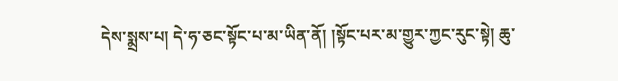དེས་སྨྲས་པ། དེ་ཧ་ཅང་སྟོང་པ་མ་ཡིན་ནོ། །སྟོང་པར་མ་གྱུར་ཀྱང་རུང་སྟེ། ཆུ་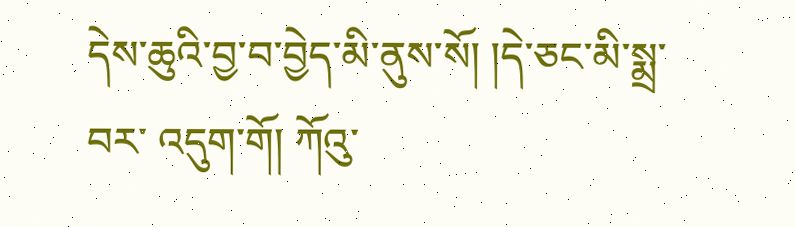དེས་ཆུའི་བྱ་བ་བྱེད་མི་ནུས་སོ། །དེ་ཅང་མི་སྨྲ་བར་ འདུག་གོ། ཀོའུ་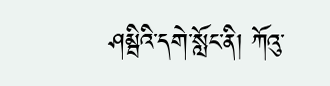ཤམྦིའི་དགེ་སློང་ནི། ཀོའུ་